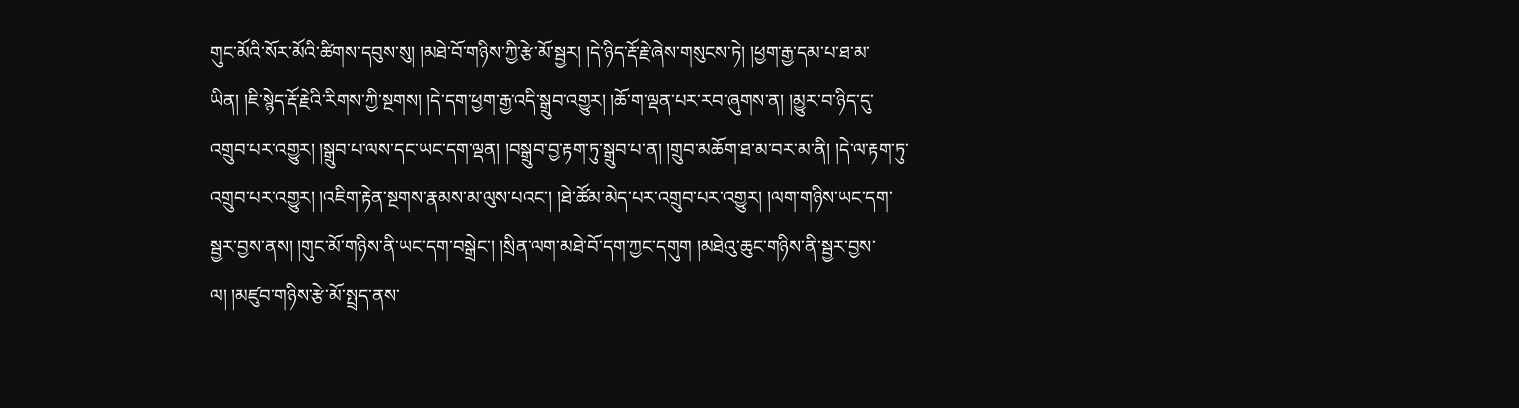གུང་མོའི་སོར་མོའི་ཚིགས་དབུས་སུ། །མཐེ་བོ་གཉིས་ཀྱི་རྩེ་མོ་སྦྱར། །དེ་ཉིད་རྡོ་རྗེ་ཞེས་གསུངས་ཏེ། །ཕྱག་རྒྱ་དམ་པ་ཐ་མ་ཡིན། །ཇི་སྙེད་རྡོ་རྗེའི་རིགས་ཀྱི་སྔགས། །དེ་དག་ཕྱག་རྒྱ་འདི་སྒྲུབ་འགྱུར། །ཆོ་ག་ལྡན་པར་རབ་ཞུགས་ན། །མྱུར་བ་ཉིད་དུ་འགྲུབ་པར་འགྱུར། །སྒྲུབ་པ་ལས་དང་ཡང་དག་ལྡན། །བསྒྲུབ་བྱ་རྟག་ཏུ་སྒྲུབ་པ་ན། །གྲུབ་མཆོག་ཐ་མ་བར་མ་ནི། །དེ་ལ་རྟག་ཏུ་འགྲུབ་པར་འགྱུར། །འཇིག་རྟེན་སྔགས་རྣམས་མ་ལུས་པའང་། །ཐེ་ཚོམ་མེད་པར་འགྲུབ་པར་འགྱུར། །ལག་གཉིས་ཡང་དག་སྦྱར་བྱས་ནས། །གུང་མོ་གཉིས་ནི་ཡང་དག་བསྒྲེང་། །སྲིན་ལག་མཐེ་བོ་དག་ཀྱང་དགུག །མཐེའུ་ཆུང་གཉིས་ནི་སྦྱར་བྱས་ལ། །མཛུབ་གཉིས་རྩེ་མོ་སྤྲད་ནས་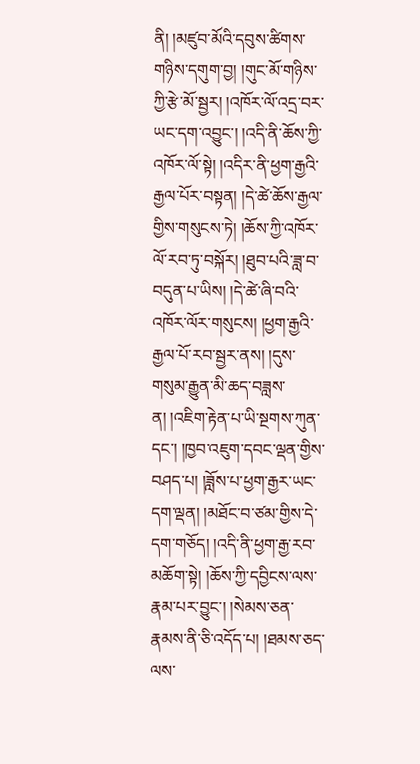ནི། །མཛུབ་མོའི་དབུས་ཚིགས་གཉིས་དགུག་བྱ། །གུང་མོ་གཉིས་ཀྱི་རྩེ་མོ་སྦྱར། །འཁོར་ལོ་འདྲ་བར་ཡང་དག་འབྱུང་། །འདི་ནི་ཆོས་ཀྱི་འཁོར་ལོ་སྟེ། །འདིར་ནི་ཕྱག་རྒྱའི་རྒྱལ་པོར་བསྟན། །དེ་ཚེ་ཆོས་རྒྱལ་གྱིས་གསུངས་ཏེ། །ཆོས་ཀྱི་འཁོར་ལོ་རབ་ཏུ་བསྐོར། །ཐུབ་པའི་ཟླ་བ་བདུན་པ་ཡིས། །དེ་ཚེ་ཞི་བའི་འཁོར་ལོར་གསུངས། །ཕྱག་རྒྱའི་རྒྱལ་པོ་རབ་སྦྱར་ནས། །དུས་གསུམ་རྒྱུན་མི་ཆད་བཟླས་ན། །འཇིག་རྟེན་པ་ཡི་སྔགས་ཀུན་དང་། །ཁྱབ་འཇུག་དབང་ལྡན་གྱིས་བཤད་པ། །ཟློས་པ་ཕྱག་རྒྱར་ཡང་དག་ལྡན། །མཐོང་བ་ཙམ་གྱིས་དེ་དག་གཅོད། །འདི་ནི་ཕྱག་རྒྱ་རབ་མཆོག་སྟེ། །ཆོས་ཀྱི་དབྱིངས་ལས་རྣམ་པར་བྱུང་། །སེམས་ཅན་རྣམས་ནི་ཅི་འདོད་པ། །ཐམས་ཅད་ལས་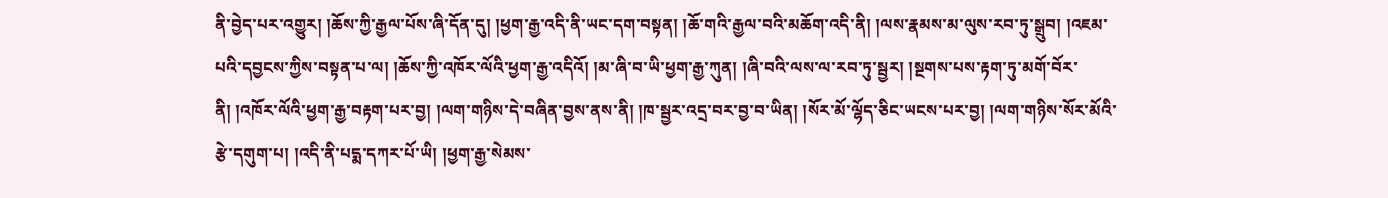ནི་བྱེད་པར་འགྱུར། །ཆོས་ཀྱི་རྒྱལ་པོས་ཞི་དོན་དུ། །ཕྱག་རྒྱ་འདི་ནི་ཡང་དག་བསྟན། །ཆོ་གའི་རྒྱལ་བའི་མཆོག་འདི་ནི། །ལས་རྣམས་མ་ལུས་རབ་ཏུ་སྒྲུབ། །འཇམ་པའི་དབྱངས་ཀྱིས་བསྟན་པ་ལ། །ཆོས་ཀྱི་འཁོར་ལོའི་ཕྱག་རྒྱ་འདིའོ། །མ་ཞི་བ་ཡི་ཕྱག་རྒྱ་ཀུན། །ཞི་བའི་ལས་ལ་རབ་ཏུ་སྦྱར། །སྔགས་པས་རྟག་ཏུ་མགོ་བོར་ནི། །འཁོར་ལོའི་ཕྱག་རྒྱ་བརྟག་པར་བྱ། །ལག་གཉིས་དེ་བཞིན་བྱས་ནས་ནི། །ཁ་སྦྱར་འདྲ་བར་བྱ་བ་ཡིན། །སོར་མོ་ལྷོད་ཅིང་ཡངས་པར་བྱ། །ལག་གཉིས་སོར་མོའི་རྩེ་དགུག་པ། །འདི་ནི་པདྨ་དཀར་པོ་ཡི། །ཕྱག་རྒྱ་སེམས་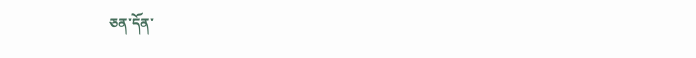ཅན་དོན་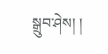སྒྲུབ་ཤེས། །